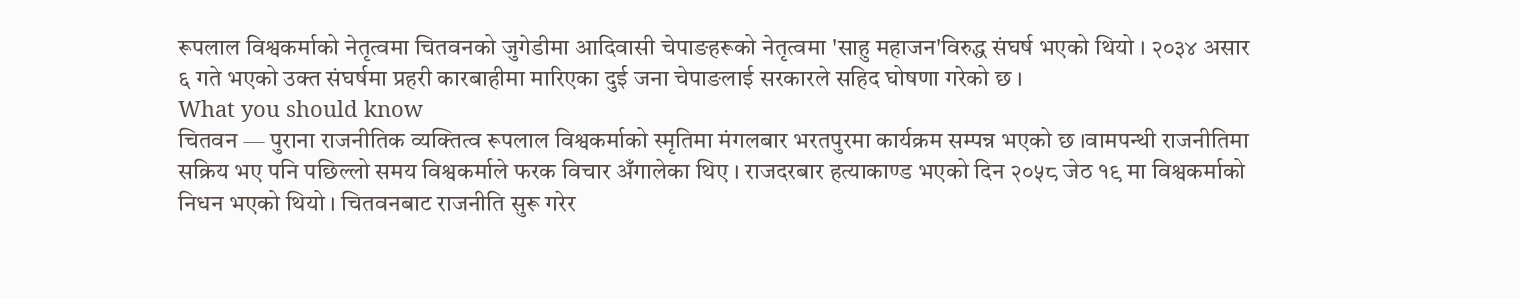रूपलाल विश्वकर्माको नेतृत्वमा चितवनको जुगेडीमा आदिवासी चेपाङहरूको नेतृत्वमा 'साहु महाजन'विरुद्ध संघर्ष भएको थियो । २०३४ असार ६ गते भएको उक्त संघर्षमा प्रहरी कारबाहीमा मारिएका दुई जना चेपाङलाई सरकारले सहिद घोषणा गरेको छ ।
What you should know
चितवन — पुराना राजनीतिक व्यक्तित्व रूपलाल विश्वकर्माको स्मृतिमा मंगलबार भरतपुरमा कार्यक्रम सम्पन्न भएको छ ।वामपन्थी राजनीतिमा सक्रिय भए पनि पछिल्लो समय विश्वकर्माले फरक विचार अँगालेका थिए । राजदरबार हत्याकाण्ड भएको दिन २०५८ जेठ १९ मा विश्वकर्माको निधन भएको थियो । चितवनबाट राजनीति सुरू गरेर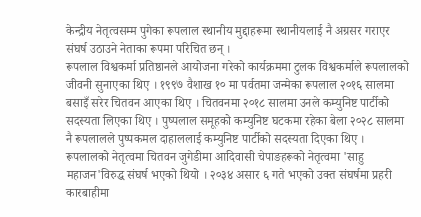केन्द्रीय नेतृत्वसम्म पुगेका रूपलाल स्थानीय मुद्दाहरूमा स्थानीयलाई नै अग्रसर गराएर संघर्ष उठाउने नेताका रूपमा परिचित छन् ।
रूपलाल विश्वकर्मा प्रतिष्ठानले आयोजना गरेको कार्यक्रममा टुलक विश्वकर्माले रूपलालको जीवनी सुनाएका थिए । १९९७ वैशाख १० मा पर्वतमा जन्मेका रूपलाल २०१६ सालमा बसाइँ सरेर चितवन आएका थिए । चितवनमा २०१८ सालमा उनले कम्युनिष्ट पार्टीको सदस्यता लिएका थिए । पुष्पलाल समूहको कम्युनिष्ट घटकमा रहेका बेला २०२८ सालमा नै रूपलालले पुष्पकमल दाहाललाई कम्युनिष्ट पार्टीको सदस्यता दिएका थिए ।
रूपलालको नेतृत्वमा चितवन जुगेडीमा आदिवासी चेपाङहरूको नेतृत्वमा 'साहु महाजन'विरुद्ध संघर्ष भएको थियो । २०३४ असार ६ गते भएको उक्त संघर्षमा प्रहरी कारबाहीमा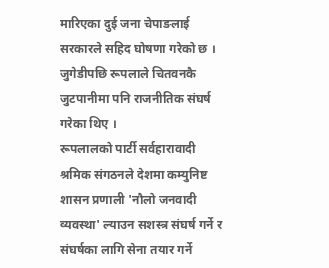मारिएका दुई जना चेपाङलाई सरकारले सहिद घोषणा गरेको छ । जुगेडीपछि रूपलाले चितवनकै जुटपानीमा पनि राजनीतिक संघर्ष गरेका थिए ।
रूपलालको पार्टी सर्वहारावादी श्रमिक संगठनले देशमा कम्युनिष्ट शासन प्रणाली 'नौलो जनवादी व्यवस्था' ल्याउन सशस्त्र संघर्ष गर्ने र संघर्षका लागि सेना तयार गर्ने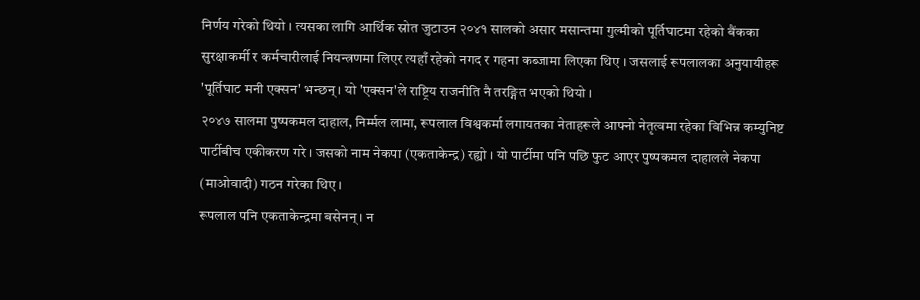निर्णय गरेको थियो । त्यसका लागि आर्थिक स्रोत जुटाउन २०४१ सालको असार मसान्तमा गुल्मीको पूर्तिघाटमा रहेको बैंकका सुरक्षाकर्मी र कर्मचारीलाई नियन्त्रणमा लिएर त्यहाँ रहेको नगद र गहना कब्जामा लिएका थिए । जसलाई रूपलालका अनुयायीहरू 'पूर्तिघाट मनी एक्सन' भन्छन् । यो 'एक्सन'ले राष्ट्रिय राजनीति नै तरङ्गित भएको थियो ।
२०४७ सालमा पुष्पकमल दाहाल, निर्म्मल लामा, रूपलाल विश्वकर्मा लगायतका नेताहरूले आफ्नो नेतृत्वमा रहेका विभिन्न कम्युनिष्ट पार्टीबीच एकीकरण गरे । जसको नाम नेकपा (एकताकेन्द्र) रह्यो । यो पार्टीमा पनि पछि फुट आएर पुष्पकमल दाहालले नेकपा (माओवादी) गठन गरेका थिए ।
रूपलाल पनि एकताकेन्द्रमा बसेनन् । न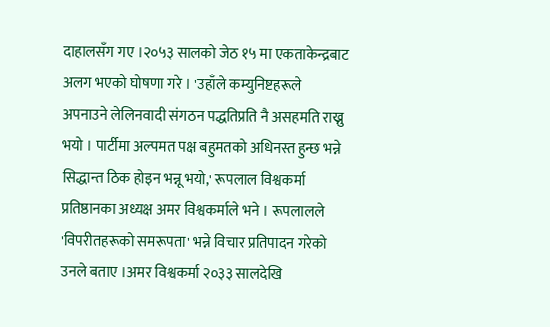दाहालसँग गए ।२०५३ सालको जेठ १५ मा एकताकेन्द्रबाट अलग भएको घोषणा गरे । 'उहाँले कम्युनिष्टहरूले अपनाउने लेलिनवादी संगठन पद्धतिप्रति नै असहमति राख्नु भयो । पार्टीमा अल्पमत पक्ष बहुमतको अधिनस्त हुन्छ भन्ने सिद्धान्त ठिक होइन भन्नू भयो,' रूपलाल विश्वकर्मा प्रतिष्ठानका अध्यक्ष अमर विश्वकर्माले भने । रूपलालले 'विपरीतहरूको समरूपता' भन्ने विचार प्रतिपादन गरेको उनले बताए ।अमर विश्वकर्मा २०३३ सालदेखि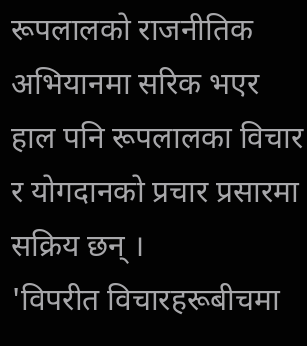रूपलालको राजनीतिक अभियानमा सरिक भएर हाल पनि रूपलालका विचार र योगदानको प्रचार प्रसारमा सक्रिय छन् ।
'विपरीत विचारहरूबीचमा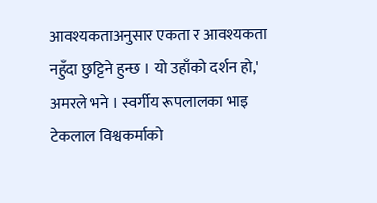आवश्यकताअनुसार एकता र आवश्यकता नहुँदा छुट्टिने हुन्छ । यो उहाँको दर्शन हो,' अमरले भने । स्वर्गीय रूपलालका भाइ टेकलाल विश्वकर्माको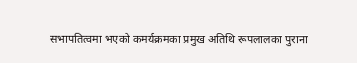सभापतित्वमा भएको कमर्यक्रमका प्रमुख अतिथि रूपलालका पुराना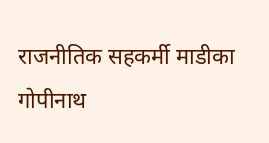राजनीतिक सहकर्मी माडीका गोपीनाथ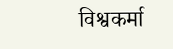विश्वकर्मा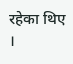रहेका थिए ।